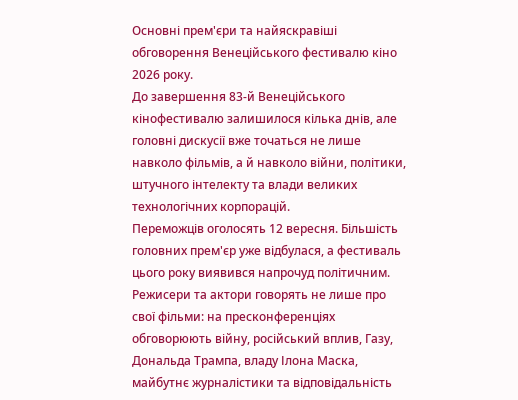Основні прем'єри та найяскравіші обговорення Венеційського фестивалю кіно 2026 року.
До завершення 83-й Венеційського кінофестивалю залишилося кілька днів, але головні дискусії вже точаться не лише навколо фільмів, а й навколо війни, політики, штучного інтелекту та влади великих технологічних корпорацій.
Переможців оголосять 12 вересня. Більшість головних прем'єр уже відбулася, а фестиваль цього року виявився напрочуд політичним. Режисери та актори говорять не лише про свої фільми: на пресконференціях обговорюють війну, російський вплив, Газу, Дональда Трампа, владу Ілона Маска, майбутнє журналістики та відповідальність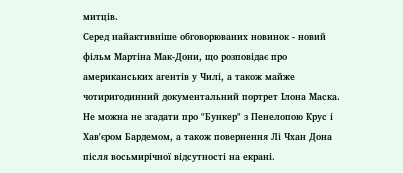митців.
Серед найактивніше обговорюваних новинок - новий фільм Мартіна Мак-Дони, що розповідає про американських агентів у Чилі, а також майже чотиригодинний документальний портрет Ілона Маска. Не можна не згадати про "Бункер" з Пенелопою Крус і Хав'єром Бардемом, а також повернення Лі Чхан Дона після восьмирічної відсутності на екрані.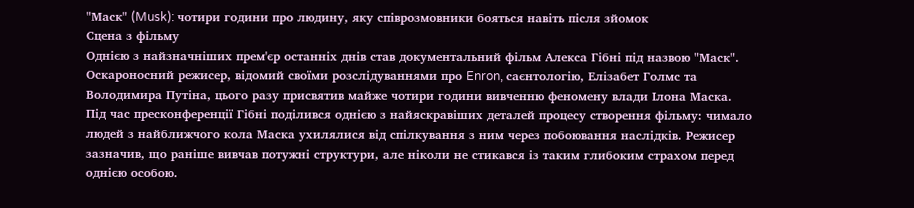"Маск" (Musk): чотири години про людину, яку співрозмовники бояться навіть після зйомок
Сцена з фільму
Однією з найзначніших прем'єр останніх днів став документальний фільм Алекса Гібні під назвою "Маск". Оскароносний режисер, відомий своїми розслідуваннями про Enron, саєнтологію, Елізабет Голмс та Володимира Путіна, цього разу присвятив майже чотири години вивченню феномену влади Ілона Маска.
Під час пресконференції Гібні поділився однією з найяскравіших деталей процесу створення фільму: чимало людей з найближчого кола Маска ухилялися від спілкування з ним через побоювання наслідків. Режисер зазначив, що раніше вивчав потужні структури, але ніколи не стикався із таким глибоким страхом перед однією особою.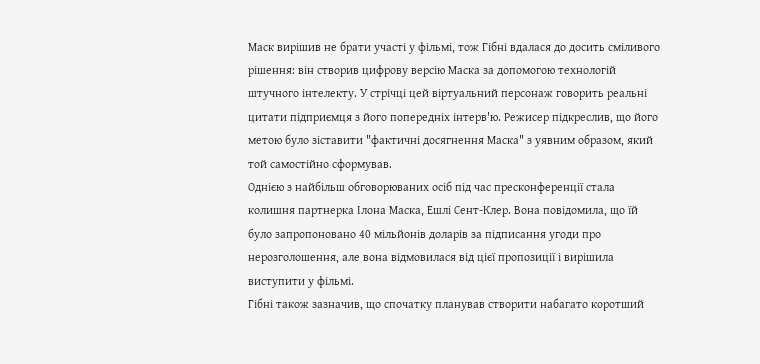Маск вирішив не брати участі у фільмі, тож Гібні вдалася до досить сміливого рішення: він створив цифрову версію Маска за допомогою технологій штучного інтелекту. У стрічці цей віртуальний персонаж говорить реальні цитати підприємця з його попередніх інтерв'ю. Режисер підкреслив, що його метою було зіставити "фактичні досягнення Маска" з уявним образом, який той самостійно сформував.
Однією з найбільш обговорюваних осіб під час пресконференції стала колишня партнерка Ілона Маска, Ешлі Сент-Клер. Вона повідомила, що їй було запропоновано 40 мільйонів доларів за підписання угоди про нерозголошення, але вона відмовилася від цієї пропозиції і вирішила виступити у фільмі.
Гібні також зазначив, що спочатку планував створити набагато коротший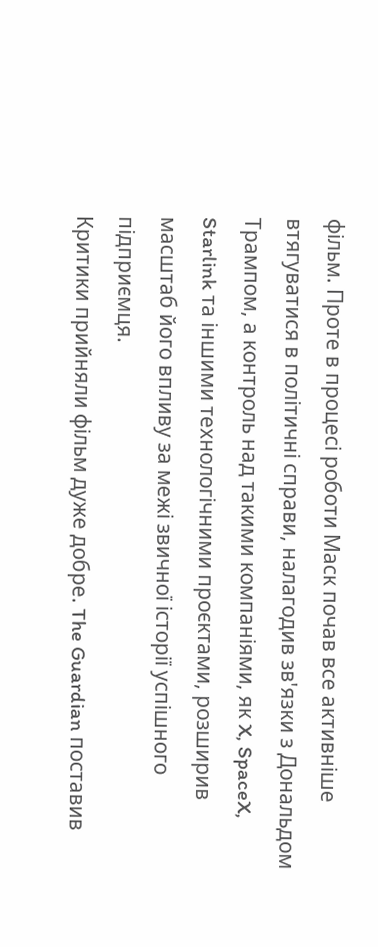фільм. Проте в процесі роботи Маск почав все активніше втягуватися в політичні справи, налагодив зв'язки з Дональдом Трампом, а контроль над такими компаніями, як X, SpaceX, Starlink та іншими технологічними проєктами, розширив масштаб його впливу за межі звичної історії успішного підприємця.
Критики прийняли фільм дуже добре. The Guardian поставив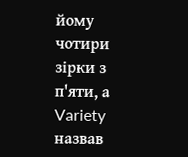йому чотири зірки з п'яти, а Variety назвав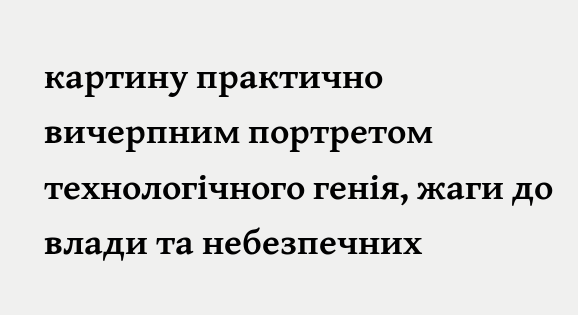картину практично вичерпним портретом технологічного генія, жаги до влади та небезпечних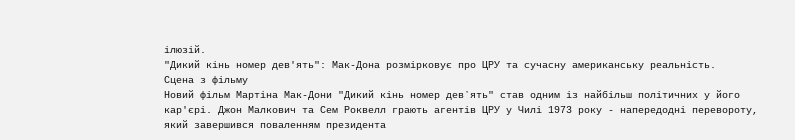ілюзій.
"Дикий кінь номер дев'ять": Мак-Дона розмірковує про ЦРУ та сучасну американську реальність.
Сцена з фільму
Новий фільм Мартіна Мак-Дони "Дикий кінь номер девʼять" став одним із найбільш політичних у його кар'єрі. Джон Малкович та Сем Роквелл грають агентів ЦРУ у Чилі 1973 року - напередодні перевороту, який завершився поваленням президента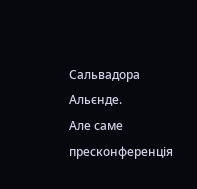Сальвадора Альєнде.
Але саме пресконференція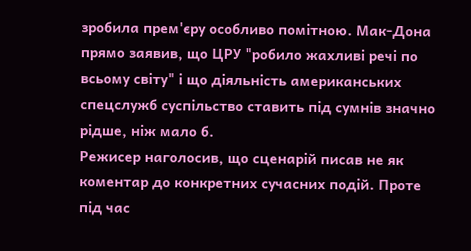зробила прем'єру особливо помітною. Мак-Дона прямо заявив, що ЦРУ "робило жахливі речі по всьому світу" і що діяльність американських спецслужб суспільство ставить під сумнів значно рідше, ніж мало б.
Режисер наголосив, що сценарій писав не як коментар до конкретних сучасних подій. Проте під час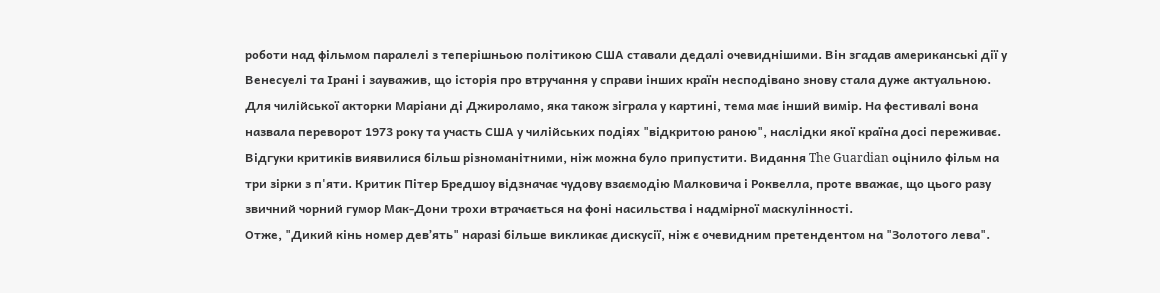роботи над фільмом паралелі з теперішньою політикою США ставали дедалі очевиднішими. Він згадав американські дії у Венесуелі та Ірані і зауважив, що історія про втручання у справи інших країн несподівано знову стала дуже актуальною.
Для чилійської акторки Маріани ді Джироламо, яка також зіграла у картині, тема має інший вимір. На фестивалі вона назвала переворот 1973 року та участь США у чилійських подіях "відкритою раною", наслідки якої країна досі переживає.
Відгуки критиків виявилися більш різноманітними, ніж можна було припустити. Видання The Guardian оцінило фільм на три зірки з п'яти. Критик Пітер Бредшоу відзначає чудову взаємодію Малковича і Роквелла, проте вважає, що цього разу звичний чорний гумор Мак-Дони трохи втрачається на фоні насильства і надмірної маскулінності.
Отже, "Дикий кінь номер девʼять" наразі більше викликає дискусії, ніж є очевидним претендентом на "Золотого лева".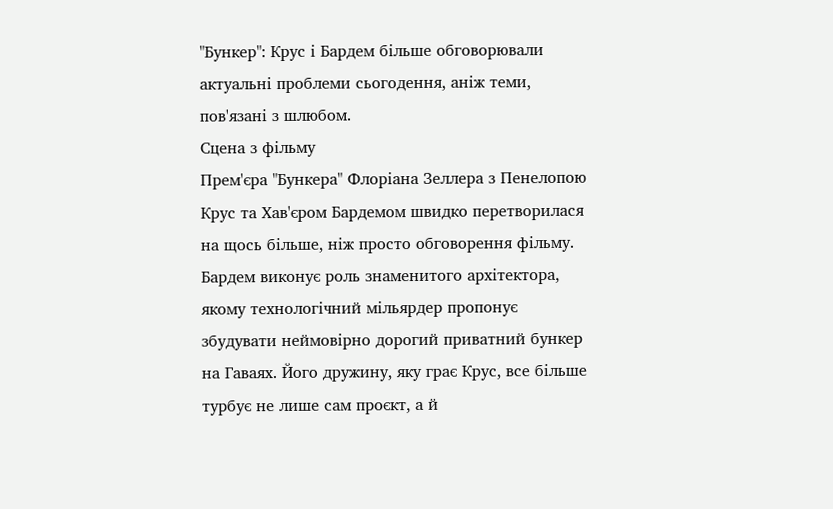"Бункер": Крус і Бардем більше обговорювали актуальні проблеми сьогодення, аніж теми, пов'язані з шлюбом.
Сцена з фільму
Прем'єра "Бункера" Флоріана Зеллера з Пенелопою Крус та Хав'єром Бардемом швидко перетворилася на щось більше, ніж просто обговорення фільму.
Бардем виконує роль знаменитого архітектора, якому технологічний мільярдер пропонує збудувати неймовірно дорогий приватний бункер на Гаваях. Його дружину, яку грає Крус, все більше турбує не лише сам проєкт, а й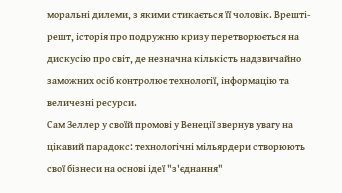моральні дилеми, з якими стикається її чоловік. Врешті-решт, історія про подружню кризу перетворюється на дискусію про світ, де незначна кількість надзвичайно заможних осіб контролює технології, інформацію та величезні ресурси.
Сам Зеллер у своїй промові у Венеції звернув увагу на цікавий парадокс: технологічні мільярдери створюють свої бізнеси на основі ідеї "з'єднання"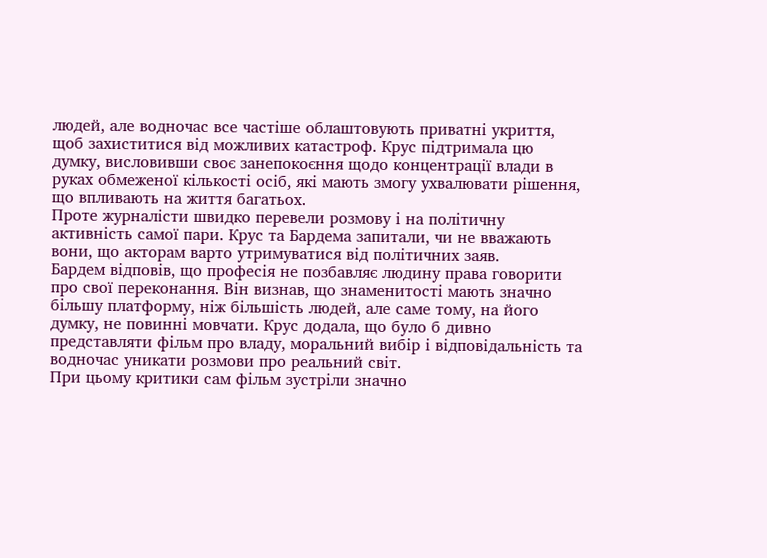людей, але водночас все частіше облаштовують приватні укриття, щоб захиститися від можливих катастроф. Крус підтримала цю думку, висловивши своє занепокоєння щодо концентрації влади в руках обмеженої кількості осіб, які мають змогу ухвалювати рішення, що впливають на життя багатьох.
Проте журналісти швидко перевели розмову і на політичну активність самої пари. Крус та Бардема запитали, чи не вважають вони, що акторам варто утримуватися від політичних заяв.
Бардем відповів, що професія не позбавляє людину права говорити про свої переконання. Він визнав, що знаменитості мають значно більшу платформу, ніж більшість людей, але саме тому, на його думку, не повинні мовчати. Крус додала, що було б дивно представляти фільм про владу, моральний вибір і відповідальність та водночас уникати розмови про реальний світ.
При цьому критики сам фільм зустріли значно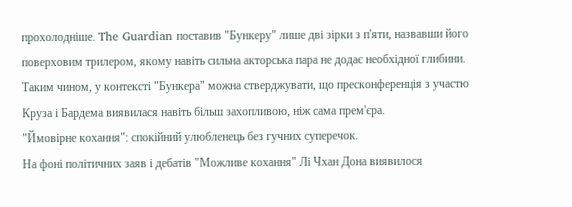прохолодніше. The Guardian поставив "Бункеру" лише дві зірки з п'яти, назвавши його поверховим трилером, якому навіть сильна акторська пара не додає необхідної глибини.
Таким чином, у контексті "Бункера" можна стверджувати, що пресконференція з участю Круза і Бардема виявилася навіть більш захопливою, ніж сама прем'єра.
"Ймовірне кохання": спокійний улюбленець без гучних суперечок.
На фоні політичних заяв і дебатів "Можливе кохання" Лі Чхан Дона виявилося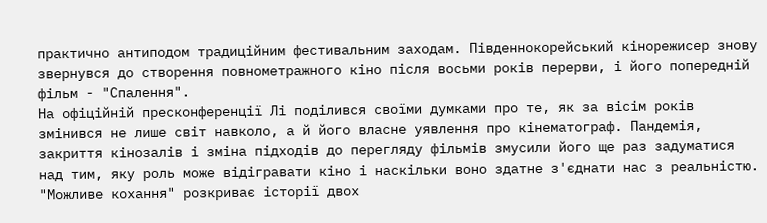практично антиподом традиційним фестивальним заходам. Південнокорейський кінорежисер знову звернувся до створення повнометражного кіно після восьми років перерви, і його попередній фільм - "Спалення".
На офіційній пресконференції Лі поділився своїми думками про те, як за вісім років змінився не лише світ навколо, а й його власне уявлення про кінематограф. Пандемія, закриття кінозалів і зміна підходів до перегляду фільмів змусили його ще раз задуматися над тим, яку роль може відігравати кіно і наскільки воно здатне з'єднати нас з реальністю.
"Можливе кохання" розкриває історії двох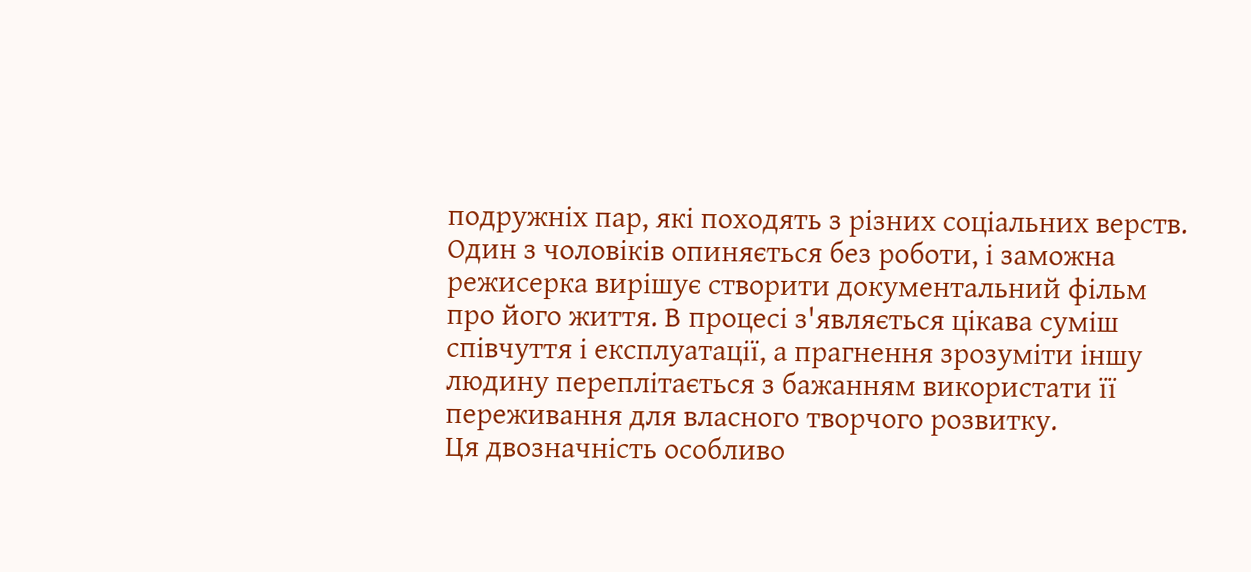подружніх пар, які походять з різних соціальних верств. Один з чоловіків опиняється без роботи, і заможна режисерка вирішує створити документальний фільм про його життя. В процесі з'являється цікава суміш співчуття і експлуатації, а прагнення зрозуміти іншу людину переплітається з бажанням використати її переживання для власного творчого розвитку.
Ця двозначність особливо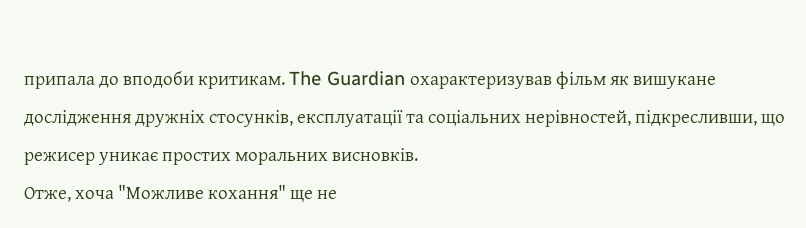припала до вподоби критикам. The Guardian охарактеризував фільм як вишукане дослідження дружніх стосунків, експлуатації та соціальних нерівностей, підкресливши, що режисер уникає простих моральних висновків.
Отже, хоча "Можливе кохання" ще не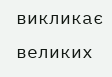викликає великих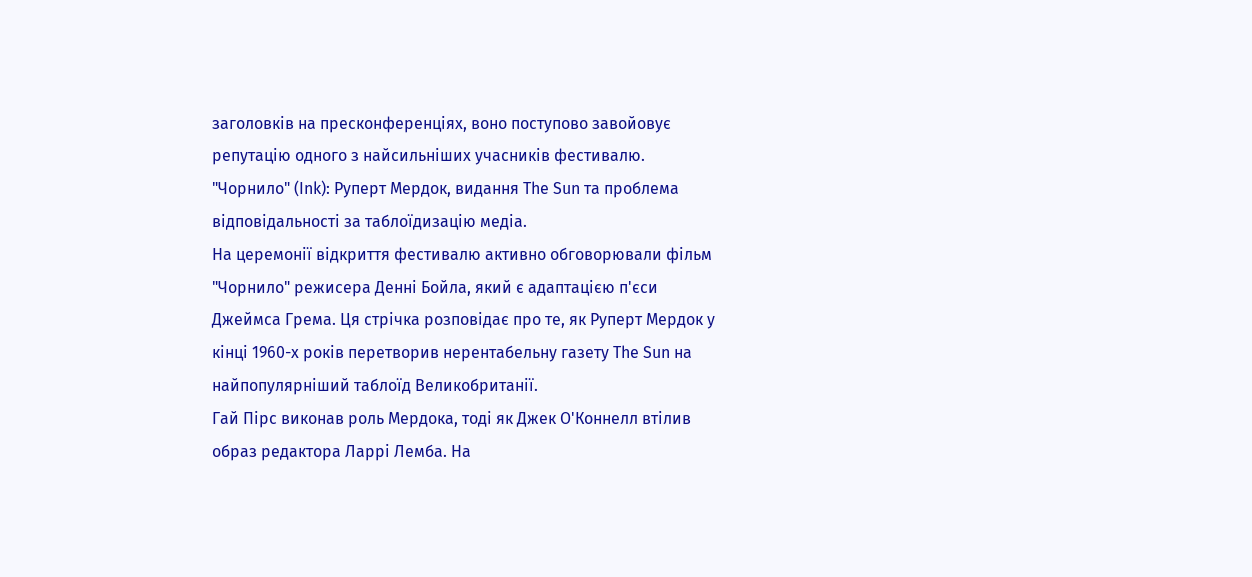заголовків на пресконференціях, воно поступово завойовує репутацію одного з найсильніших учасників фестивалю.
"Чорнило" (Ink): Руперт Мердок, видання The Sun та проблема відповідальності за таблоїдизацію медіа.
На церемонії відкриття фестивалю активно обговорювали фільм "Чорнило" режисера Денні Бойла, який є адаптацією п'єси Джеймса Грема. Ця стрічка розповідає про те, як Руперт Мердок у кінці 1960-х років перетворив нерентабельну газету The Sun на найпопулярніший таблоїд Великобританії.
Гай Пірс виконав роль Мердока, тоді як Джек О'Коннелл втілив образ редактора Ларрі Лемба. На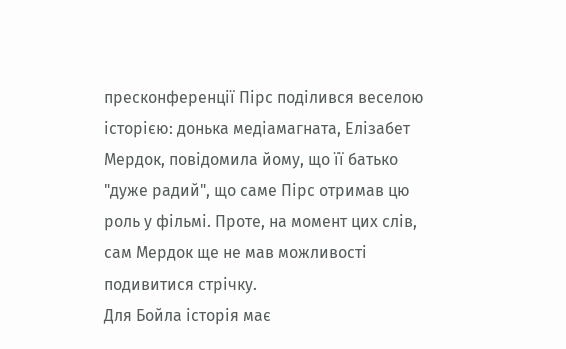пресконференції Пірс поділився веселою історією: донька медіамагната, Елізабет Мердок, повідомила йому, що її батько "дуже радий", що саме Пірс отримав цю роль у фільмі. Проте, на момент цих слів, сам Мердок ще не мав можливості подивитися стрічку.
Для Бойла історія має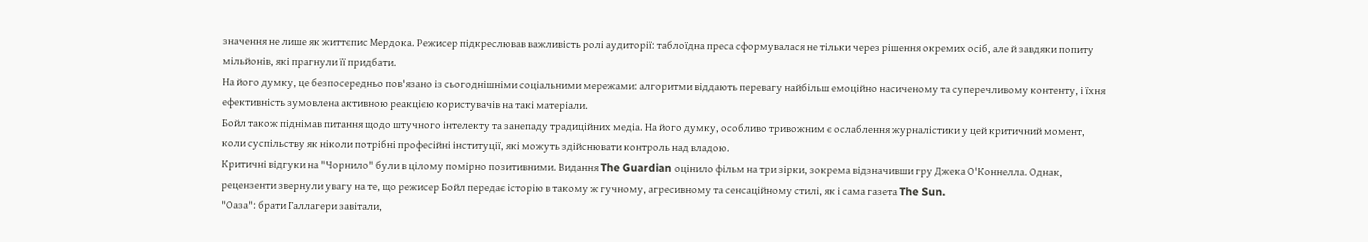значення не лише як життєпис Мердока. Режисер підкреслював важливість ролі аудиторії: таблоїдна преса сформувалася не тільки через рішення окремих осіб, але й завдяки попиту мільйонів, які прагнули її придбати.
На його думку, це безпосередньо пов'язано із сьогоднішніми соціальними мережами: алгоритми віддають перевагу найбільш емоційно насиченому та суперечливому контенту, і їхня ефективність зумовлена активною реакцією користувачів на такі матеріали.
Бойл також піднімав питання щодо штучного інтелекту та занепаду традиційних медіа. На його думку, особливо тривожним є ослаблення журналістики у цей критичний момент, коли суспільству як ніколи потрібні професійні інституції, які можуть здійснювати контроль над владою.
Критичні відгуки на "Чорнило" були в цілому помірно позитивними. Видання The Guardian оцінило фільм на три зірки, зокрема відзначивши гру Джека О'Коннелла. Однак, рецензенти звернули увагу на те, що режисер Бойл передає історію в такому ж гучному, агресивному та сенсаційному стилі, як і сама газета The Sun.
"Оаза": брати Галлагери завітали,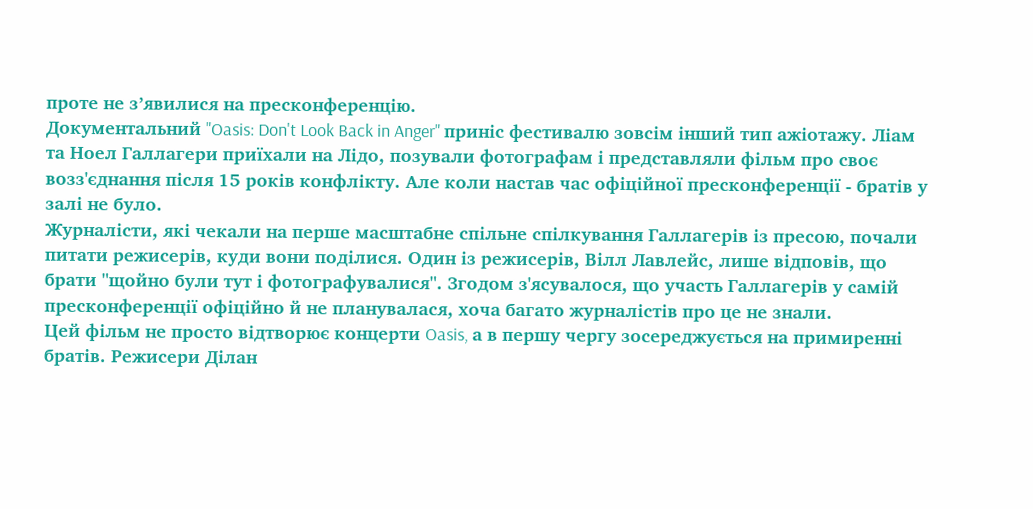проте не з’явилися на пресконференцію.
Документальний "Oasis: Don't Look Back in Anger" приніс фестивалю зовсім інший тип ажіотажу. Ліам та Ноел Галлагери приїхали на Лідо, позували фотографам і представляли фільм про своє возз'єднання після 15 років конфлікту. Але коли настав час офіційної пресконференції - братів у залі не було.
Журналісти, які чекали на перше масштабне спільне спілкування Галлагерів із пресою, почали питати режисерів, куди вони поділися. Один із режисерів, Вілл Лавлейс, лише відповів, що брати "щойно були тут і фотографувалися". Згодом з'ясувалося, що участь Галлагерів у самій пресконференції офіційно й не планувалася, хоча багато журналістів про це не знали.
Цей фільм не просто відтворює концерти Oasis, а в першу чергу зосереджується на примиренні братів. Режисери Ділан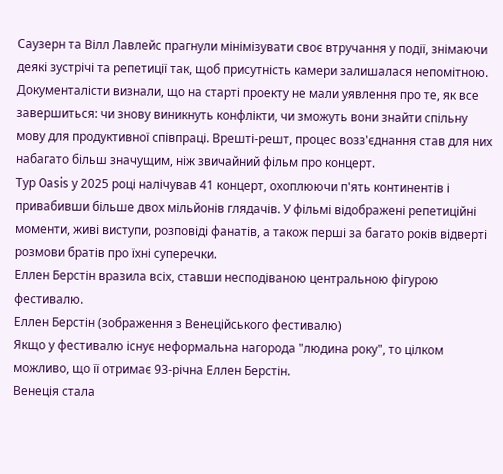Саузерн та Вілл Лавлейс прагнули мінімізувати своє втручання у події, знімаючи деякі зустрічі та репетиції так, щоб присутність камери залишалася непомітною.
Документалісти визнали, що на старті проекту не мали уявлення про те, як все завершиться: чи знову виникнуть конфлікти, чи зможуть вони знайти спільну мову для продуктивної співпраці. Врешті-решт, процес возз'єднання став для них набагато більш значущим, ніж звичайний фільм про концерт.
Тур Oasis у 2025 році налічував 41 концерт, охоплюючи п'ять континентів і привабивши більше двох мільйонів глядачів. У фільмі відображені репетиційні моменти, живі виступи, розповіді фанатів, а також перші за багато років відверті розмови братів про їхні суперечки.
Еллен Берстін вразила всіх, ставши несподіваною центральною фігурою фестивалю.
Еллен Берстін (зображення з Венеційського фестивалю)
Якщо у фестивалю існує неформальна нагорода "людина року", то цілком можливо, що її отримає 93-річна Еллен Берстін.
Венеція стала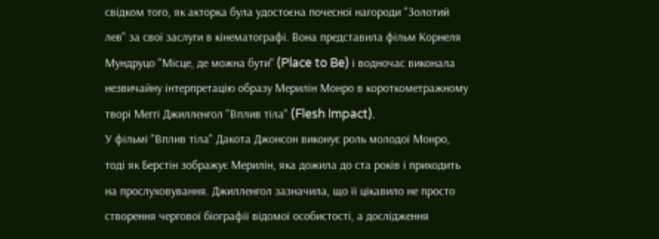свідком того, як акторка була удостоєна почесної нагороди "Золотий лев" за свої заслуги в кінематографі. Вона представила фільм Корнеля Мундруцо "Місце, де можна бути" (Place to Be) і водночас виконала незвичайну інтерпретацію образу Мерилін Монро в короткометражному творі Меггі Джилленгол "Вплив тіла" (Flesh Impact).
У фільмі "Вплив тіла" Дакота Джонсон виконує роль молодої Монро, тоді як Берстін зображує Мерилін, яка дожила до ста років і приходить на прослуховування. Джилленгол зазначила, що її цікавило не просто створення чергової біографії відомої особистості, а дослідження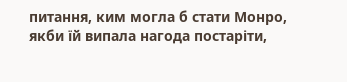питання, ким могла б стати Монро, якби їй випала нагода постаріти,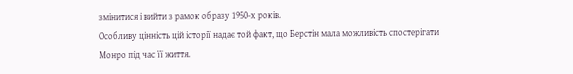змінитися і вийти з рамок образу 1950-х років.
Особливу цінність цій історії надає той факт, що Берстін мала можливість спостерігати Монро під час її життя.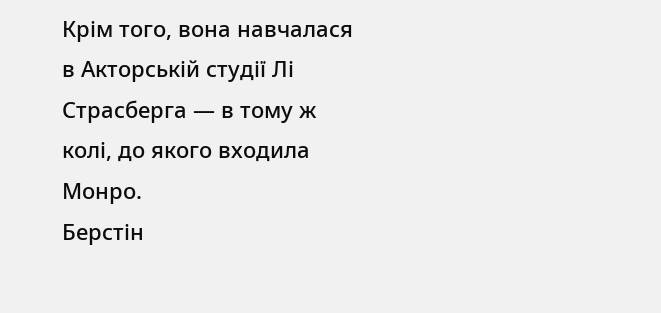Крім того, вона навчалася в Акторській студії Лі Страсберга — в тому ж колі, до якого входила Монро.
Берстін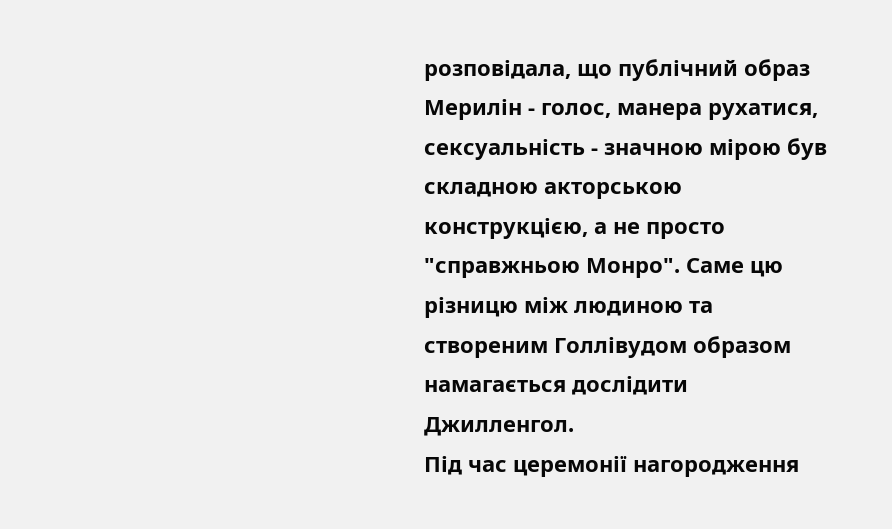розповідала, що публічний образ Мерилін - голос, манера рухатися, сексуальність - значною мірою був складною акторською конструкцією, а не просто "справжньою Монро". Саме цю різницю між людиною та створеним Голлівудом образом намагається дослідити Джилленгол.
Під час церемонії нагородження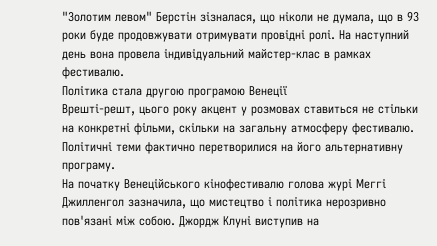"Золотим левом" Берстін зізналася, що ніколи не думала, що в 93 роки буде продовжувати отримувати провідні ролі. На наступний день вона провела індивідуальний майстер-клас в рамках фестивалю.
Політика стала другою програмою Венеції
Врешті-решт, цього року акцент у розмовах ставиться не стільки на конкретні фільми, скільки на загальну атмосферу фестивалю. Політичні теми фактично перетворилися на його альтернативну програму.
На початку Венеційського кінофестивалю голова журі Меггі Джилленгол зазначила, що мистецтво і політика нерозривно пов'язані між собою. Джордж Клуні виступив на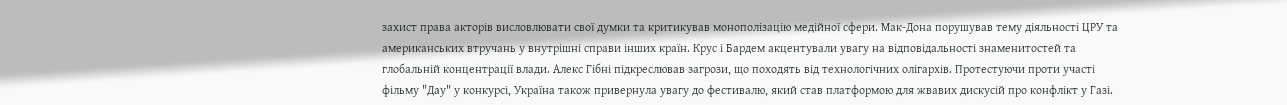захист права акторів висловлювати свої думки та критикував монополізацію медійної сфери. Мак-Дона порушував тему діяльності ЦРУ та американських втручань у внутрішні справи інших країн. Крус і Бардем акцентували увагу на відповідальності знаменитостей та глобальній концентрації влади. Алекс Гібні підкреслював загрози, що походять від технологічних олігархів. Протестуючи проти участі фільму "Дау" у конкурсі, Україна також привернула увагу до фестивалю, який став платформою для жвавих дискусій про конфлікт у Газі.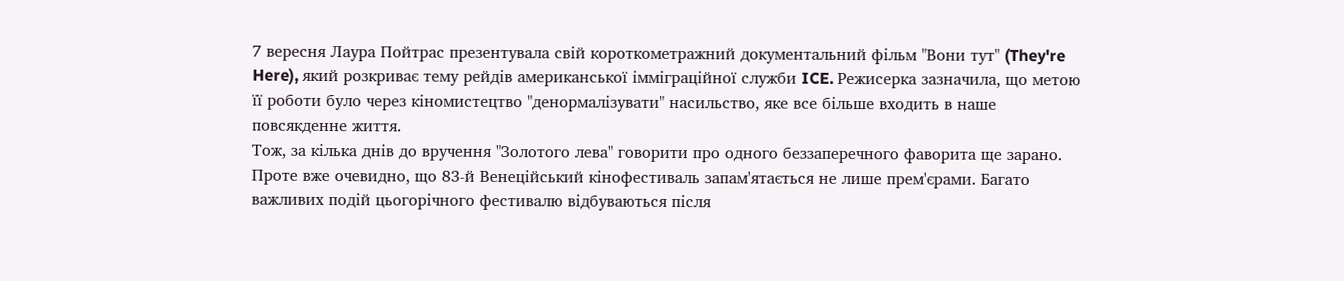7 вересня Лаура Пойтрас презентувала свій короткометражний документальний фільм "Вони тут" (They're Here), який розкриває тему рейдів американської імміграційної служби ICE. Режисерка зазначила, що метою її роботи було через кіномистецтво "денормалізувати" насильство, яке все більше входить в наше повсякденне життя.
Тож, за кілька днів до вручення "Золотого лева" говорити про одного беззаперечного фаворита ще зарано. Проте вже очевидно, що 83-й Венеційський кінофестиваль запам'ятається не лише прем'єрами. Багато важливих подій цьогорічного фестивалю відбуваються після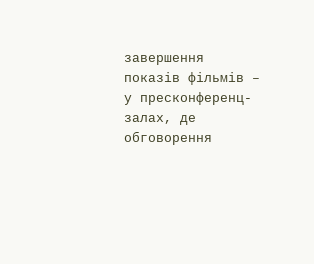завершення показів фільмів – у пресконференц-залах, де обговорення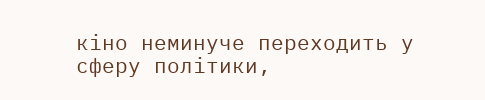кіно неминуче переходить у сферу політики,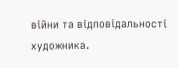війни та відповідальності художника.